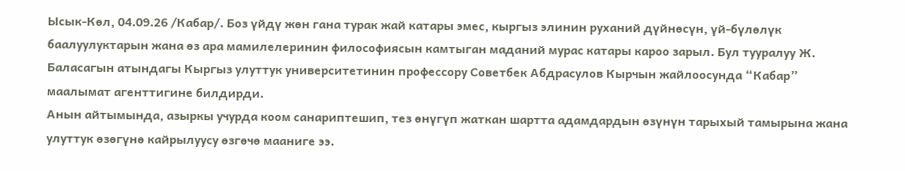Ысык-Көл, 04.09.26 /Кабар/. Боз үйдү жөн гана турак жай катары эмес, кыргыз элинин руханий дүйнөсүн, үй-бүлөлүк баалуулуктарын жана өз ара мамилелеринин философиясын камтыган маданий мурас катары кароо зарыл. Бул тууралуу Ж. Баласагын атындагы Кыргыз улуттук университетинин профессору Советбек Абдрасулов Кырчын жайлоосунда “Кабар” маалымат агенттигине билдирди.
Анын айтымында, азыркы учурда коом санариптешип, тез өнүгүп жаткан шартта адамдардын өзүнүн тарыхый тамырына жана улуттук өзөгүнө кайрылуусу өзгөчө мааниге ээ.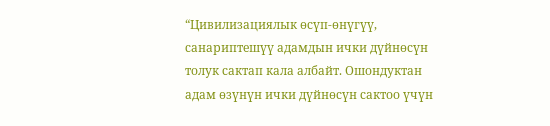“Цивилизациялык өсүп-өнүгүү, санариптешүү адамдын ички дүйнөсүн толук сактап кала албайт. Ошондуктан адам өзүнүн ички дүйнөсүн сактоо үчүн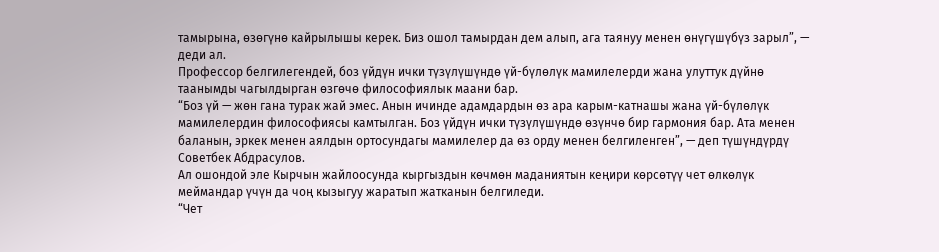тамырына, өзөгүнө кайрылышы керек. Биз ошол тамырдан дем алып, ага таянуу менен өнүгүшүбүз зарыл”, — деди ал.
Профессор белгилегендей, боз үйдүн ички түзүлүшүндө үй-бүлөлүк мамилелерди жана улуттук дүйнө таанымды чагылдырган өзгөчө философиялык маани бар.
“Боз үй — жөн гана турак жай эмес. Анын ичинде адамдардын өз ара карым-катнашы жана үй-бүлөлүк мамилелердин философиясы камтылган. Боз үйдүн ички түзүлүшүндө өзүнчө бир гармония бар. Ата менен баланын, эркек менен аялдын ортосундагы мамилелер да өз орду менен белгиленген”, — деп түшүндүрдү Советбек Абдрасулов.
Ал ошондой эле Кырчын жайлоосунда кыргыздын көчмөн маданиятын кеңири көрсөтүү чет өлкөлүк меймандар үчүн да чоң кызыгуу жаратып жатканын белгиледи.
“Чет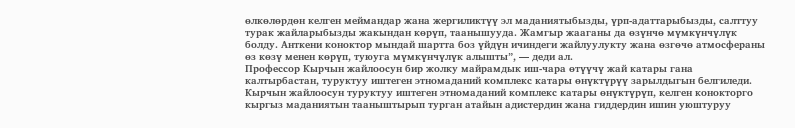өлкөлөрдөн келген меймандар жана жергиликтүү эл маданиятыбызды, үрп-адаттарыбызды, салттуу турак жайларыбызды жакындан көрүп, таанышууда. Жамгыр жааганы да өзүнчө мүмкүнчүлүк болду. Анткени коноктор мындай шартта боз үйдүн ичиндеги жайлуулукту жана өзгөчө атмосфераны өз көзү менен көрүп, туюуга мүмкүнчүлүк алышты”, — деди ал.
Профессор Кырчын жайлоосун бир жолку майрамдык иш-чара өтүүчү жай катары гана калтырбастан, туруктуу иштеген этномаданий комплекс катары өнүктүрүү зарылдыгын белгиледи.
Кырчын жайлоосун туруктуу иштеген этномаданий комплекс катары өнүктүрүп, келген конокторго кыргыз маданиятын тааныштырып турган атайын адистердин жана гиддердин ишин уюштуруу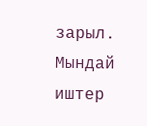зарыл. Мындай иштер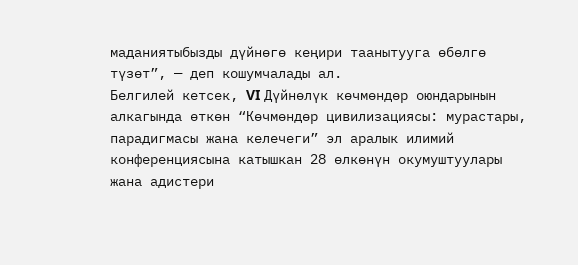маданиятыбызды дүйнөгө кеңири таанытууга өбөлгө түзөт”, — деп кошумчалады ал.
Белгилей кетсек, VI Дүйнөлүк көчмөндөр оюндарынын алкагында өткөн “Көчмөндөр цивилизациясы: мурастары, парадигмасы жана келечеги” эл аралык илимий конференциясына катышкан 28 өлкөнүн окумуштуулары жана адистери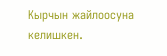Кырчын жайлоосуна келишкен.